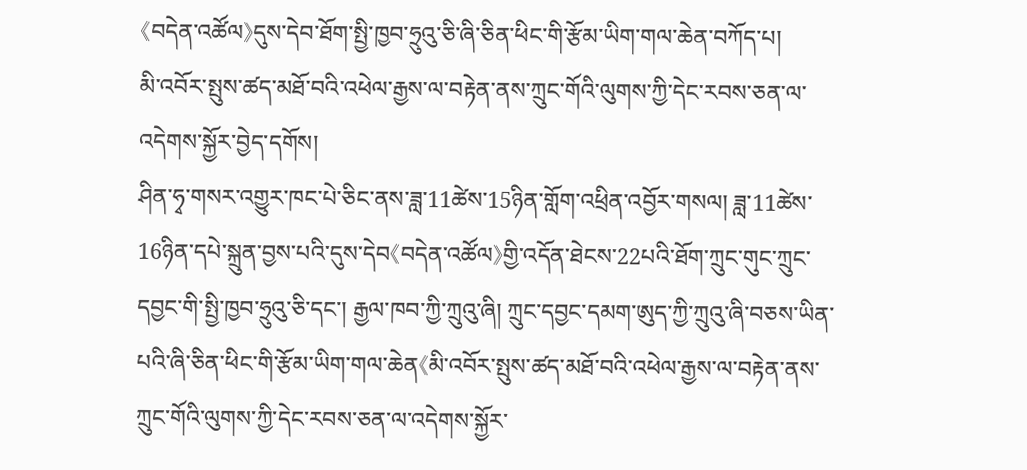《བདེན་འཚོལ》དུས་དེབ་ཐོག་སྤྱི་ཁྱབ་ཧྲུའུ་ཅི་ཞི་ཅིན་ཕིང་གི་རྩོམ་ཡིག་གལ་ཆེན་བཀོད་པ།
མི་འབོར་སྤུས་ཚད་མཐོ་བའི་འཕེལ་རྒྱས་ལ་བརྟེན་ནས་ཀྲུང་གོའི་ལུགས་ཀྱི་དེང་རབས་ཅན་ལ་འདེགས་སྐྱོར་བྱེད་དགོས།
ཤིན་ཧྭ་གསར་འགྱུར་ཁང་པེ་ཅིང་ནས་ཟླ་11ཚེས་15ཉིན་གློག་འཕྲིན་འབྱོར་གསལ། ཟླ་11ཚེས་16ཉིན་དཔེ་སྐྲུན་བྱས་པའི་དུས་དེབ《བདེན་འཚོལ》གྱི་འདོན་ཐེངས་22པའི་ཐོག་ཀྲུང་གུང་ཀྲུང་དབྱང་གི་སྤྱི་ཁྱབ་ཧྲུའུ་ཅི་དང་། རྒྱལ་ཁབ་ཀྱི་ཀྲུའུ་ཞི། ཀྲུང་དབྱང་དམག་ཨུད་ཀྱི་ཀྲུའུ་ཞི་བཅས་ཡིན་པའི་ཞི་ཅིན་ཕིང་གི་རྩོམ་ཡིག་གལ་ཆེན《མི་འབོར་སྤུས་ཚད་མཐོ་བའི་འཕེལ་རྒྱས་ལ་བརྟེན་ནས་ཀྲུང་གོའི་ལུགས་ཀྱི་དེང་རབས་ཅན་ལ་འདེགས་སྐྱོར་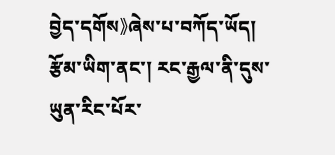བྱེད་དགོས》ཞེས་པ་བཀོད་ཡོད།
རྩོམ་ཡིག་ནང་། རང་རྒྱལ་ནི་དུས་ཡུན་རིང་པོར་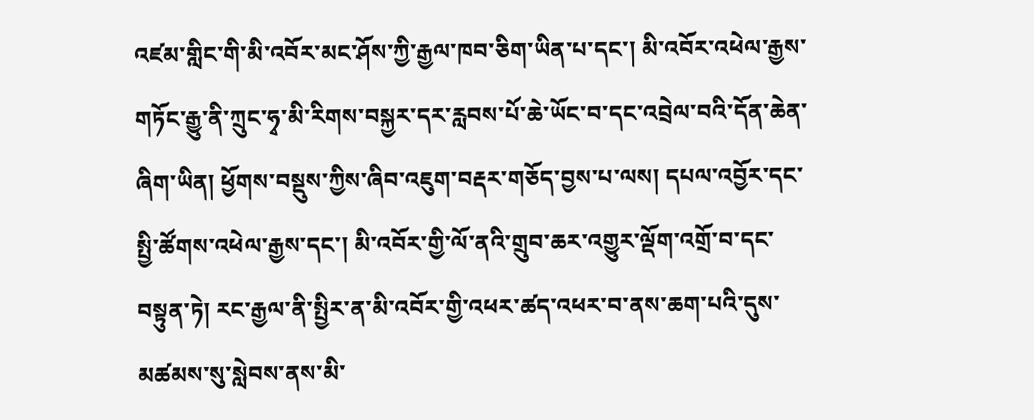འཛམ་གླིང་གི་མི་འབོར་མང་ཤོས་ཀྱི་རྒྱལ་ཁབ་ཅིག་ཡིན་པ་དང་། མི་འབོར་འཕེལ་རྒྱས་གཏོང་རྒྱུ་ནི་ཀྲུང་ཧྭ་མི་རིགས་བསྐྱར་དར་རླབས་པོ་ཆེ་ཡོང་བ་དང་འབྲེལ་བའི་དོན་ཆེན་ཞིག་ཡིན། ཕྱོགས་བསྡུས་ཀྱིས་ཞིབ་འཇུག་བརྡར་གཅོད་བྱས་པ་ལས། དཔལ་འབྱོར་དང་སྤྱི་ཚོགས་འཕེལ་རྒྱས་དང་། མི་འབོར་གྱི་ལོ་ནའི་གྲུབ་ཆར་འགྱུར་ལྡོག་འགྲོ་བ་དང་བསྟུན་ཏེ། རང་རྒྱལ་ནི་སྤྱིར་ན་མི་འབོར་གྱི་འཕར་ཚད་འཕར་བ་ནས་ཆག་པའི་དུས་མཚམས་སུ་སླེབས་ནས་མི་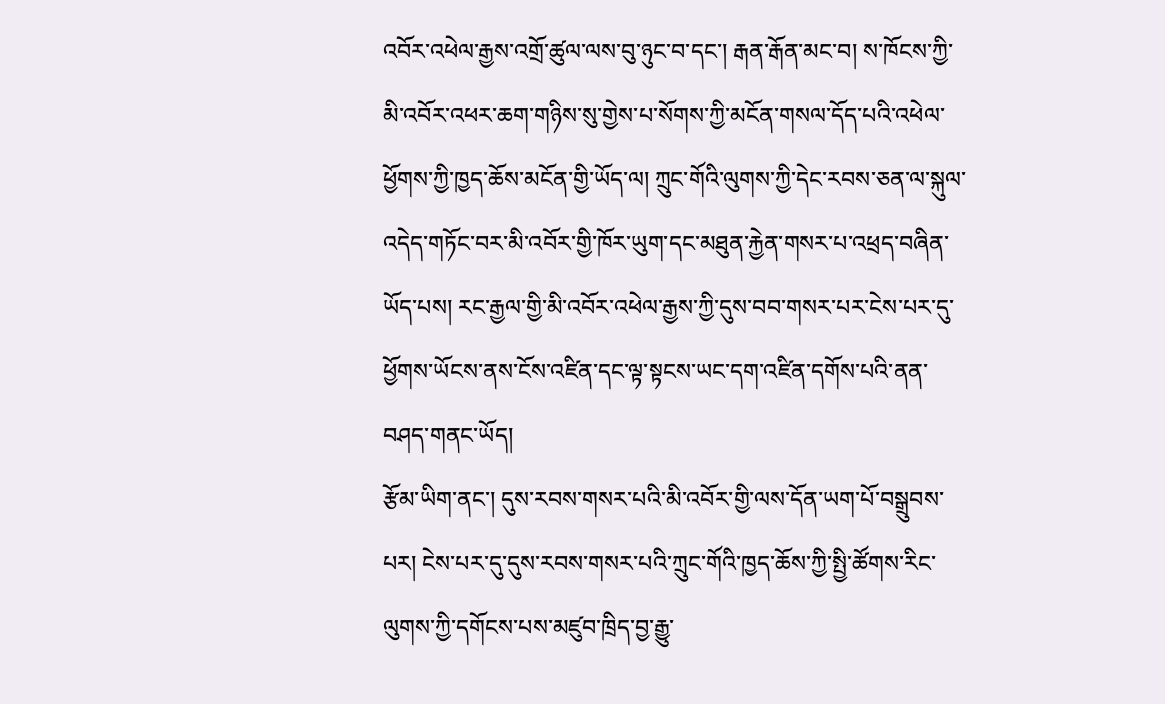འབོར་འཕེལ་རྒྱས་འགྲོ་ཚུལ་ལས་བུ་ཉུང་བ་དང་། རྒན་རྒོན་མང་བ། ས་ཁོངས་ཀྱི་མི་འབོར་འཕར་ཆག་གཉིས་སུ་གྱེས་པ་སོགས་ཀྱི་མངོན་གསལ་དོད་པའི་འཕེལ་ཕྱོགས་ཀྱི་ཁྱད་ཆོས་མངོན་གྱི་ཡོད་ལ། ཀྲུང་གོའི་ལུགས་ཀྱི་དེང་རབས་ཅན་ལ་སྐུལ་འདེད་གཏོང་བར་མི་འབོར་གྱི་ཁོར་ཡུག་དང་མཐུན་རྐྱེན་གསར་པ་འཕྲད་བཞིན་ཡོད་པས། རང་རྒྱལ་གྱི་མི་འབོར་འཕེལ་རྒྱས་ཀྱི་དུས་བབ་གསར་པར་ངེས་པར་དུ་ཕྱོགས་ཡོངས་ནས་ངོས་འཛིན་དང་ལྟ་སྟངས་ཡང་དག་འཛིན་དགོས་པའི་ནན་བཤད་གནང་ཡོད།
རྩོམ་ཡིག་ནང་། དུས་རབས་གསར་པའི་མི་འབོར་གྱི་ལས་དོན་ཡག་པོ་བསྒྲུབས་པར། ངེས་པར་དུ་དུས་རབས་གསར་པའི་ཀྲུང་གོའི་ཁྱད་ཆོས་ཀྱི་སྤྱི་ཚོགས་རིང་ལུགས་ཀྱི་དགོངས་པས་མཛུབ་ཁྲིད་བྱ་རྒྱུ་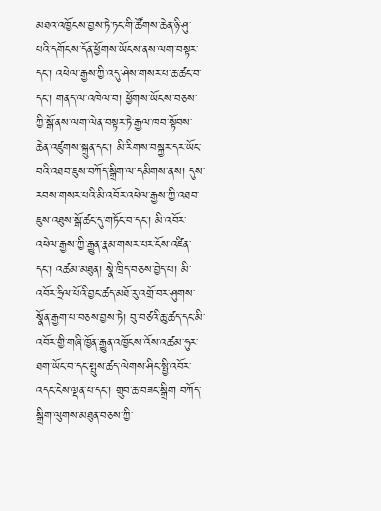མཐའ་འཁྱོངས་བྱས་ཏེ་ཏང་གི་ཚོགས་ཆེན་ཉི་ཤུ་པའི་དགོངས་དོན་ཕྱོགས་ཡོངས་ནས་ལག་བསྟར་དང་། འཕེལ་རྒྱས་ཀྱི་འདུ་ཤེས་གསར་པ་ཆ་ཚང་བ་དང་། གནད་ལ་འཁེལ་བ། ཕྱོགས་ཡོངས་བཅས་ཀྱི་སྒོ་ནས་ལག་ལེན་བསྟར་ཏེ་རྒྱལ་ཁབ་སྟོབས་ཆེན་འཛུགས་སྐྲུན་དང་། མི་རིགས་བསྐྱར་དར་ཡོང་བའི་འཐབ་ཇུས་བཀོད་སྒྲིག་ལ་དམིགས་ནས། དུས་རབས་གསར་པའི་མི་འབོར་འཕེལ་རྒྱས་ཀྱི་འཐབ་ཇུས་འཐུས་སྒོ་ཚང་དུ་གཏོང་བ་དང་། མི་འབོར་འཕེལ་རྒྱས་ཀྱི་རྒྱུན་རྣམ་གསར་པར་ངོས་འཛིན་དང་། འཚམ་མཐུན། སྣེ་ཁྲིད་བཅས་བྱེད་པ། མི་འབོར་ཧྲིལ་པོའི་བྱང་ཚད་མཐོ་རུ་འགྲོ་བར་ཤུགས་སྣོན་རྒྱག་པ་བཅས་བྱས་ཏེ། བུ་བཙའི་ཆུ་ཚད་དང་མི་འབོར་གྱི་གཞི་ཁྱོན་རྒྱུན་འཁྱོངས་འོས་འཚམ་ཧུར་ཐག་ཡོང་བ་དང་སྤུས་ཚད་ལེགས་ཤིང་སྤྱི་འབོར་འདང་ངེས་ལྡན་པ་དང་། གྲུབ་ཆ་བཟང་སྒྲིག བཀོད་སྒྲིག་ལུགས་མཐུན་བཅས་ཀྱི་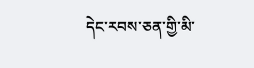དེང་རབས་ཅན་གྱི་མི་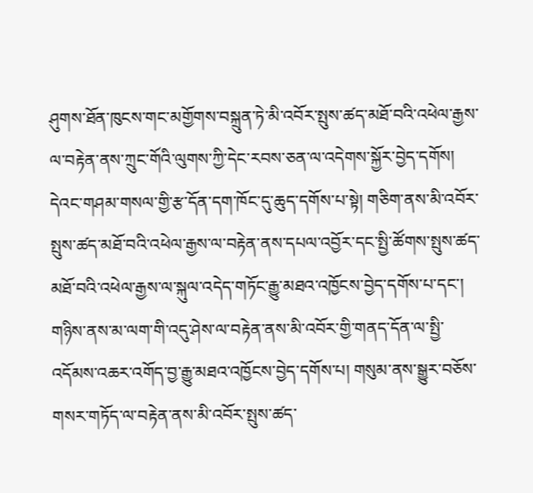ཤུགས་ཐོན་ཁུངས་གང་མགྱོགས་བསྐྲུན་ཏེ་མི་འབོར་སྤུས་ཚད་མཐོ་བའི་འཕེལ་རྒྱས་ལ་བརྟེན་ནས་ཀྲུང་གོའི་ལུགས་ཀྱི་དེང་རབས་ཅན་ལ་འདེགས་སྐྱོར་བྱེད་དགོས། དེའང་གཤམ་གསལ་གྱི་རྩ་དོན་དག་ཁོང་དུ་ཆུད་དགོས་པ་སྟེ། གཅིག་ནས་མི་འབོར་སྤུས་ཚད་མཐོ་བའི་འཕེལ་རྒྱས་ལ་བརྟེན་ནས་དཔལ་འབྱོར་དང་སྤྱི་ཚོགས་སྤུས་ཚད་མཐོ་བའི་འཕེལ་རྒྱས་ལ་སྐུལ་འདེད་གཏོང་རྒྱུ་མཐའ་འཁྱོངས་བྱེད་དགོས་པ་དང་། གཉིས་ནས་མ་ལག་གི་འདུ་ཤེས་ལ་བརྟེན་ནས་མི་འབོར་གྱི་གནད་དོན་ལ་སྤྱི་འདོམས་འཆར་འགོད་བྱ་རྒྱུ་མཐའ་འཁྱོངས་བྱེད་དགོས་པ། གསུམ་ནས་སྒྱུར་བཅོས་གསར་གཏོད་ལ་བརྟེན་ནས་མི་འབོར་སྤུས་ཚད་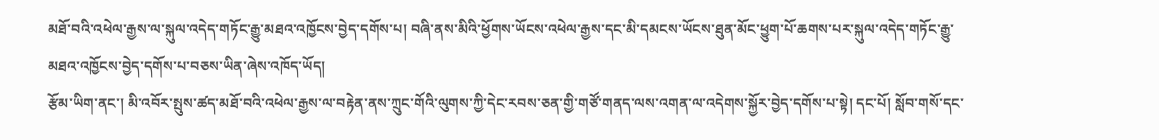མཐོ་བའི་འཕེལ་རྒྱས་ལ་སྐུལ་འདེད་གཏོང་རྒྱུ་མཐའ་འཁྱོངས་བྱེད་དགོས་པ། བཞི་ནས་མིའི་ཕྱོགས་ཡོངས་འཕེལ་རྒྱས་དང་མི་དམངས་ཡོངས་ཐུན་མོང་ཕྱུག་པོ་ཆགས་པར་སྐུལ་འདེད་གཏོང་རྒྱུ་མཐའ་འཁྱོངས་བྱེད་དགོས་པ་བཅས་ཡིན་ཞེས་འཁོད་ཡོད།
རྩོམ་ཡིག་ནང་། མི་འབོར་སྤུས་ཚད་མཐོ་བའི་འཕེལ་རྒྱས་ལ་བརྟེན་ནས་ཀྲུང་གོའི་ལུགས་ཀྱི་དེང་རབས་ཅན་གྱི་གཙོ་གནད་ལས་འགན་ལ་འདེགས་སྐྱོར་བྱེད་དགོས་པ་སྟེ། དང་པོ། སློབ་གསོ་དང་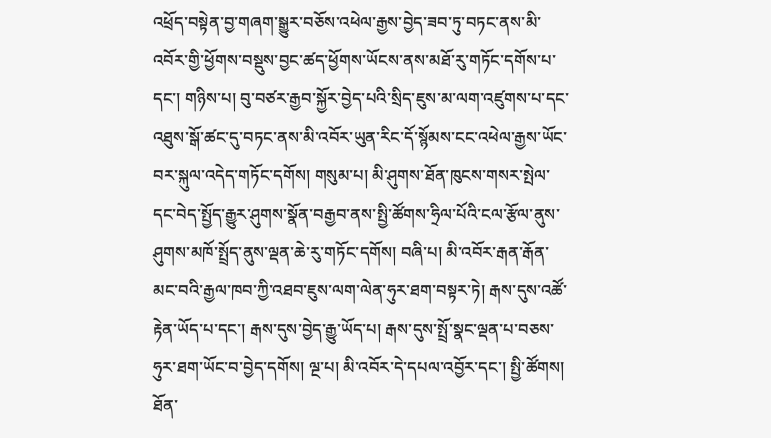འཕྲོད་བསྟེན་བྱ་གཞག་སྒྱུར་བཅོས་འཕེལ་རྒྱས་བྱེད་ཟབ་ཏུ་བཏང་ནས་མི་འབོར་གྱི་ཕྱོགས་བསྡུས་བྱང་ཚད་ཕྱོགས་ཡོངས་ནས་མཐོ་རུ་གཏོང་དགོས་པ་དང་། གཉིས་པ། བུ་བཙར་རྒྱབ་སྐྱོར་བྱེད་པའི་སྲིད་ཇུས་མ་ལག་འཛུགས་པ་དང་འཐུས་སྒོ་ཚང་དུ་བཏང་ནས་མི་འབོར་ཡུན་རིང་དོ་སྙོམས་ངང་འཕེལ་རྒྱས་ཡོང་བར་སྐུལ་འདེད་གཏོང་དགོས། གསུམ་པ། མི་ཤུགས་ཐོན་ཁུངས་གསར་སྤེལ་དང་བེད་སྤྱོད་རྒྱུར་ཤུགས་སྣོན་བརྒྱབ་ནས་སྤྱི་ཚོགས་ཧྲིལ་པོའི་ངལ་རྩོལ་ནུས་ཤུགས་མཁོ་སྤྲོད་ནུས་ལྡན་ཆེ་རུ་གཏོང་དགོས། བཞི་པ། མི་འབོར་རྒན་རྒོན་མང་བའི་རྒྱལ་ཁབ་ཀྱི་འཐབ་ཇུས་ལག་ལེན་ཧུར་ཐག་བསྟར་ཏེ། རྒས་དུས་འཚོ་རྟེན་ཡོད་པ་དང་། རྒས་དུས་བྱེད་རྒྱུ་ཡོད་པ། རྒས་དུས་སྤྲོ་སྣང་ལྡན་པ་བཅས་ཧུར་ཐག་ཡོང་བ་བྱེད་དགོས། ལྔ་པ། མི་འབོར་དེ་དཔལ་འབྱོར་དང་། སྤྱི་ཚོགས། ཐོན་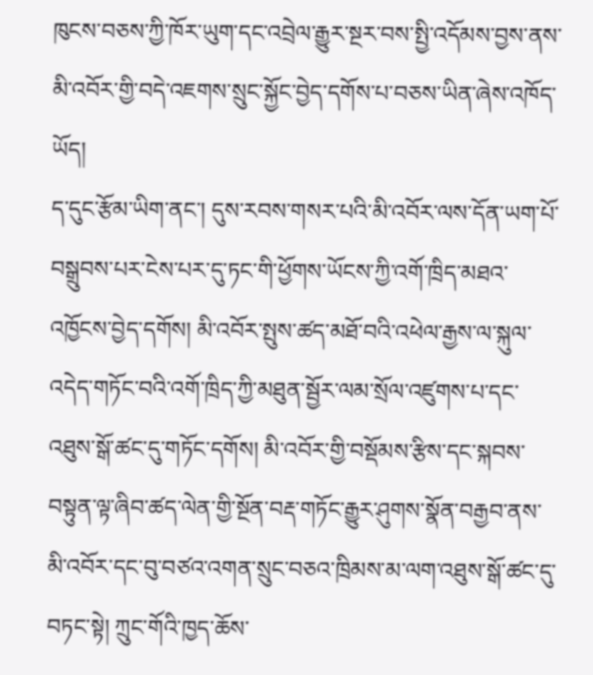ཁུངས་བཅས་ཀྱི་ཁོར་ཡུག་དང་འབྲེལ་རྒྱུར་སྔར་བས་སྤྱི་འདོམས་བྱས་ནས་མི་འབོར་གྱི་བདེ་འཇགས་སྲུང་སྐྱོང་བྱེད་དགོས་པ་བཅས་ཡིན་ཞེས་འཁོད་ཡོད།
ད་དུང་རྩོམ་ཡིག་ནང་། དུས་རབས་གསར་པའི་མི་འབོར་ལས་དོན་ཡག་པོ་བསྒྲུབས་པར་ངེས་པར་དུ་ཏང་གི་ཕྱོགས་ཡོངས་ཀྱི་འགོ་ཁྲིད་མཐའ་འཁྱོངས་བྱེད་དགོས། མི་འབོར་སྤུས་ཚད་མཐོ་བའི་འཕེལ་རྒྱས་ལ་སྐུལ་འདེད་གཏོང་བའི་འགོ་ཁྲིད་ཀྱི་མཐུན་སྦྱོར་ལམ་སྲོལ་འཛུགས་པ་དང་འཐུས་སྒོ་ཚང་དུ་གཏོང་དགོས། མི་འབོར་གྱི་བསྡོམས་རྩིས་དང་སྐབས་བསྟུན་ལྟ་ཞིབ་ཚད་ལེན་གྱི་སྔོན་བརྡ་གཏོང་རྒྱུར་ཤུགས་སྣོན་བརྒྱབ་ནས་མི་འབོར་དང་བུ་བཙའ་འགན་སྲུང་བཅའ་ཁྲིམས་མ་ལག་འཐུས་སྒོ་ཚང་དུ་བཏང་སྟེ། ཀྲུང་གོའི་ཁྱད་ཆོས་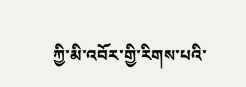ཀྱི་མི་འབོར་གྱི་རིགས་པའི་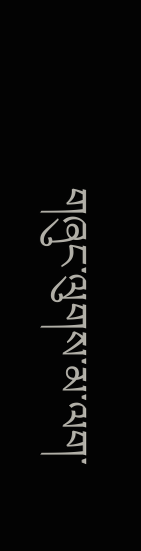གཞུང་ལུགས་མ་ལག་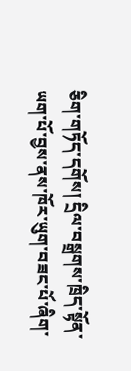ཅིག་གཏོད་དགོས། དྲིལ་བསྒྲགས་ཁྲིད་སྟོན་ཡག་པོ་བྱས་ནས་ཁོར་ཡུག་བཟང་པོ་ཞིག་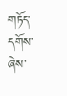གཏོད་དགོས་ཞེས་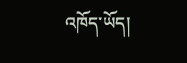འཁོད་ཡོད།